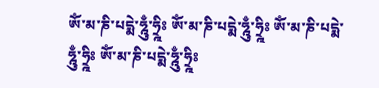ཨོཾ་མ་ཎི་པདྨེ་ཧྰུྃ་ཧྲྰིཿ ཨོཾ་མ་ཎི་པདྨེ་ཧྰུྃ་ཧྲྰིཿ ཨོཾ་མ་ཎི་པདྨེ་ཧྰུྃ་ཧྲྰིཿ ཨོཾ་མ་ཎི་པདྨེ་ཧྰུྃ་ཧྲྰིཿ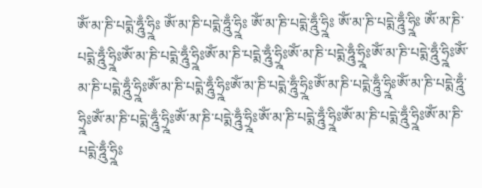ཨོཾ་མ་ཎི་པདྨེ་ཧྰུྃ་ཧྲྰིཿ ཨོཾ་མ་ཎི་པདྨེ་ཧྰུྃ་ཧྲྰིཿ ཨོཾ་མ་ཎི་པདྨེ་ཧྰུྃ་ཧྲྰིཿ ཨོཾ་མ་ཎི་པདྨེ་ཧྰུྃ་ཧྲྰིཿ ཨོཾ་མ་ཎི་པདྨེ་ཧྰུྃ་ཧྲྰིཿཨོཾ་མ་ཎི་པདྨེ་ཧྰུྃ་ཧྲྰིཿཨོཾ་མ་ཎི་པདྨེ་ཧྰུྃ་ཧྲྰིཿཨོཾ་མ་ཎི་པདྨེ་ཧྰུྃ་ཧྲྰིཿཨོཾ་མ་ཎི་པདྨེ་ཧྰུྃ་ཧྲྰིཿཨོཾ་མ་ཎི་པདྨེ་ཧྰུྃ་ཧྲྰིཿཨོཾ་མ་ཎི་པདྨེ་ཧྰུྃ་ཧྲྰིཿཨོཾ་མ་ཎི་པདྨེ་ཧྰུྃ་ཧྲྰིཿཨོཾ་མ་ཎི་པདྨེ་ཧྰུྃ་ཧྲྰིཿཨོཾ་མ་ཎི་པདྨེ་ཧྰུྃ་ཧྲྰིཿཨོཾ་མ་ཎི་པདྨེ་ཧྰུྃ་ཧྲྰིཿཨོཾ་མ་ཎི་པདྨེ་ཧྰུྃ་ཧྲྰིཿཨོཾ་མ་ཎི་པདྨེ་ཧྰུྃ་ཧྲྰིཿཨོཾ་མ་ཎི་པདྨེ་ཧྰུྃ་ཧྲྰིཿཨོཾ་མ་ཎི་པདྨེ་ཧྰུྃ་ཧྲྰིཿ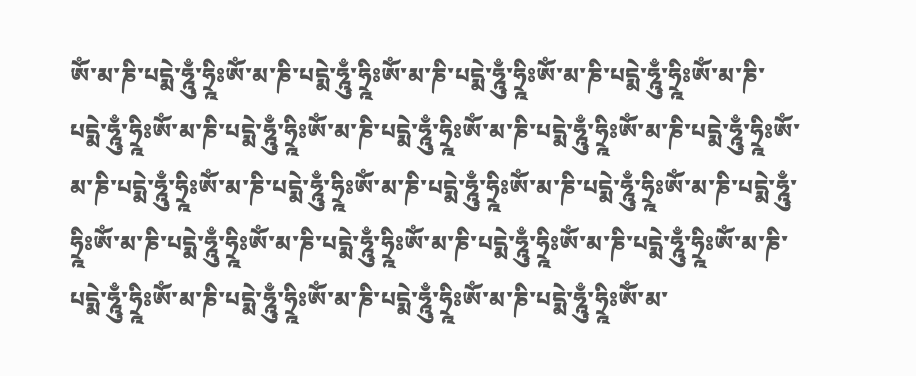ཨོཾ་མ་ཎི་པདྨེ་ཧྰུྃ་ཧྲྰིཿཨོཾ་མ་ཎི་པདྨེ་ཧྰུྃ་ཧྲྰིཿཨོཾ་མ་ཎི་པདྨེ་ཧྰུྃ་ཧྲྰིཿཨོཾ་མ་ཎི་པདྨེ་ཧྰུྃ་ཧྲྰིཿཨོཾ་མ་ཎི་པདྨེ་ཧྰུྃ་ཧྲྰིཿཨོཾ་མ་ཎི་པདྨེ་ཧྰུྃ་ཧྲྰིཿཨོཾ་མ་ཎི་པདྨེ་ཧྰུྃ་ཧྲྰིཿཨོཾ་མ་ཎི་པདྨེ་ཧྰུྃ་ཧྲྰིཿཨོཾ་མ་ཎི་པདྨེ་ཧྰུྃ་ཧྲྰིཿཨོཾ་མ་ཎི་པདྨེ་ཧྰུྃ་ཧྲྰིཿཨོཾ་མ་ཎི་པདྨེ་ཧྰུྃ་ཧྲྰིཿཨོཾ་མ་ཎི་པདྨེ་ཧྰུྃ་ཧྲྰིཿཨོཾ་མ་ཎི་པདྨེ་ཧྰུྃ་ཧྲྰིཿཨོཾ་མ་ཎི་པདྨེ་ཧྰུྃ་ཧྲྰིཿཨོཾ་མ་ཎི་པདྨེ་ཧྰུྃ་ཧྲྰིཿཨོཾ་མ་ཎི་པདྨེ་ཧྰུྃ་ཧྲྰིཿཨོཾ་མ་ཎི་པདྨེ་ཧྰུྃ་ཧྲྰིཿཨོཾ་མ་ཎི་པདྨེ་ཧྰུྃ་ཧྲྰིཿཨོཾ་མ་ཎི་པདྨེ་ཧྰུྃ་ཧྲྰིཿཨོཾ་མ་ཎི་པདྨེ་ཧྰུྃ་ཧྲྰིཿཨོཾ་མ་ཎི་པདྨེ་ཧྰུྃ་ཧྲྰིཿཨོཾ་མ་ཎི་པདྨེ་ཧྰུྃ་ཧྲྰིཿཨོཾ་མ་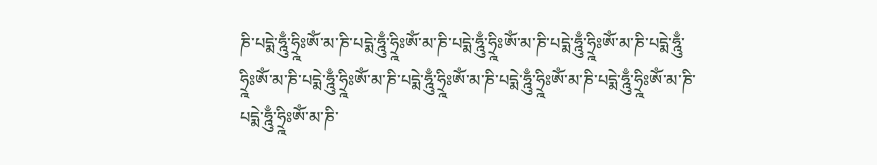ཎི་པདྨེ་ཧྰུྃ་ཧྲྰིཿཨོཾ་མ་ཎི་པདྨེ་ཧྰུྃ་ཧྲྰིཿཨོཾ་མ་ཎི་པདྨེ་ཧྰུྃ་ཧྲྰིཿཨོཾ་མ་ཎི་པདྨེ་ཧྰུྃ་ཧྲྰིཿཨོཾ་མ་ཎི་པདྨེ་ཧྰུྃ་ཧྲྰིཿཨོཾ་མ་ཎི་པདྨེ་ཧྰུྃ་ཧྲྰིཿཨོཾ་མ་ཎི་པདྨེ་ཧྰུྃ་ཧྲྰིཿཨོཾ་མ་ཎི་པདྨེ་ཧྰུྃ་ཧྲྰིཿཨོཾ་མ་ཎི་པདྨེ་ཧྰུྃ་ཧྲྰིཿཨོཾ་མ་ཎི་པདྨེ་ཧྰུྃ་ཧྲྰིཿཨོཾ་མ་ཎི་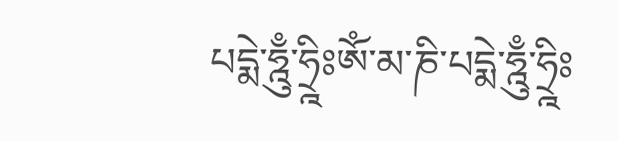པདྨེ་ཧྰུྃ་ཧྲྰིཿཨོཾ་མ་ཎི་པདྨེ་ཧྰུྃ་ཧྲྰིཿ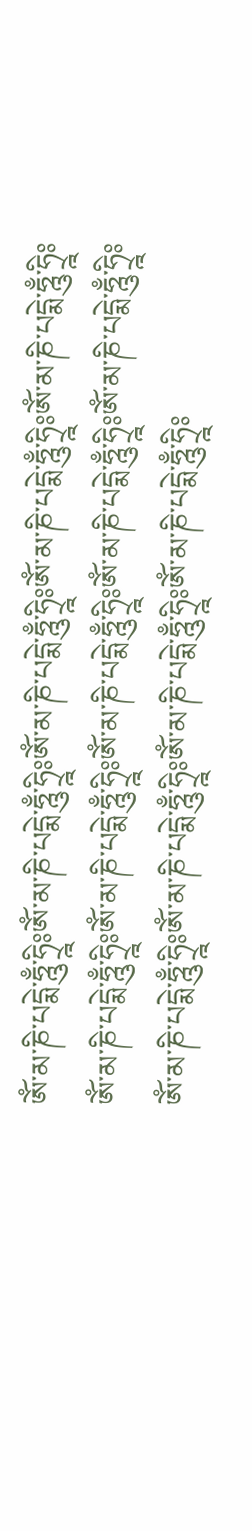ཨོཾ་མ་ཎི་པདྨེ་ཧྰུྃ་ཧྲྰིཿཨོཾ་མ་ཎི་པདྨེ་ཧྰུྃ་ཧྲྰིཿཨོཾ་མ་ཎི་པདྨེ་ཧྰུྃ་ཧྲྰིཿཨོཾ་མ་ཎི་པདྨེ་ཧྰུྃ་ཧྲྰིཿཨོཾ་མ་ཎི་པདྨེ་ཧྰུྃ་ཧྲྰིཿཨོཾ་མ་ཎི་པདྨེ་ཧྰུྃ་ཧྲྰིཿཨོཾ་མ་ཎི་པདྨེ་ཧྰུྃ་ཧྲྰིཿཨོཾ་མ་ཎི་པདྨེ་ཧྰུྃ་ཧྲྰིཿཨོཾ་མ་ཎི་པདྨེ་ཧྰུྃ་ཧྲྰིཿཨོཾ་མ་ཎི་པདྨེ་ཧྰུྃ་ཧྲྰིཿཨོཾ་མ་ཎི་པདྨེ་ཧྰུྃ་ཧྲྰིཿཨོཾ་མ་ཎི་པདྨེ་ཧྰུྃ་ཧྲྰིཿཨོཾ་མ་ཎི་པདྨེ་ཧྰུྃ་ཧྲྰིཿཨོཾ་མ་ཎི་པདྨེ་ཧྰུྃ་ཧྲྰིཿ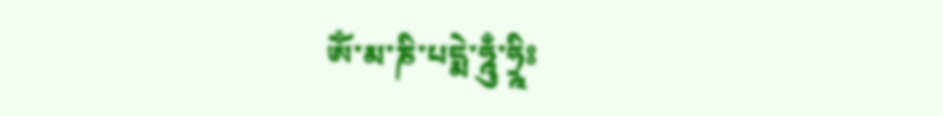ཨོཾ་མ་ཎི་པདྨེ་ཧྰུྃ་ཧྲྰིཿ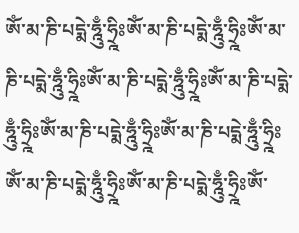ཨོཾ་མ་ཎི་པདྨེ་ཧྰུྃ་ཧྲྰིཿཨོཾ་མ་ཎི་པདྨེ་ཧྰུྃ་ཧྲྰིཿཨོཾ་མ་ཎི་པདྨེ་ཧྰུྃ་ཧྲྰིཿཨོཾ་མ་ཎི་པདྨེ་ཧྰུྃ་ཧྲྰིཿཨོཾ་མ་ཎི་པདྨེ་ཧྰུྃ་ཧྲྰིཿཨོཾ་མ་ཎི་པདྨེ་ཧྰུྃ་ཧྲྰིཿཨོཾ་མ་ཎི་པདྨེ་ཧྰུྃ་ཧྲྰིཿཨོཾ་མ་ཎི་པདྨེ་ཧྰུྃ་ཧྲྰིཿཨོཾ་མ་ཎི་པདྨེ་ཧྰུྃ་ཧྲྰིཿཨོཾ་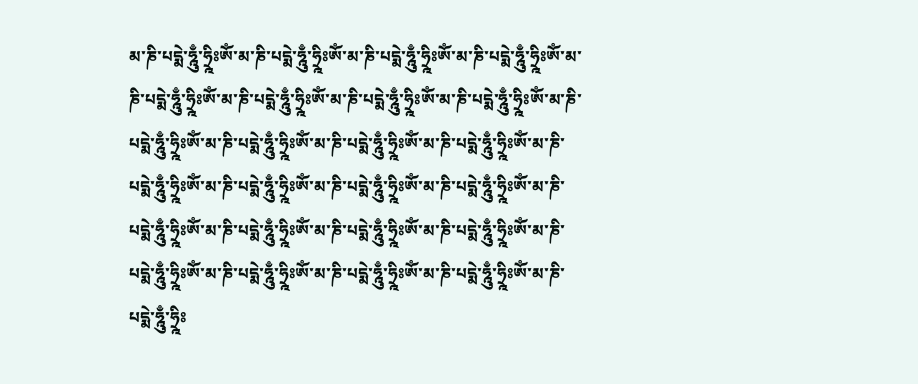མ་ཎི་པདྨེ་ཧྰུྃ་ཧྲྰིཿཨོཾ་མ་ཎི་པདྨེ་ཧྰུྃ་ཧྲྰིཿཨོཾ་མ་ཎི་པདྨེ་ཧྰུྃ་ཧྲྰིཿཨོཾ་མ་ཎི་པདྨེ་ཧྰུྃ་ཧྲྰིཿཨོཾ་མ་ཎི་པདྨེ་ཧྰུྃ་ཧྲྰིཿཨོཾ་མ་ཎི་པདྨེ་ཧྰུྃ་ཧྲྰིཿཨོཾ་མ་ཎི་པདྨེ་ཧྰུྃ་ཧྲྰིཿཨོཾ་མ་ཎི་པདྨེ་ཧྰུྃ་ཧྲྰིཿཨོཾ་མ་ཎི་པདྨེ་ཧྰུྃ་ཧྲྰིཿཨོཾ་མ་ཎི་པདྨེ་ཧྰུྃ་ཧྲྰིཿཨོཾ་མ་ཎི་པདྨེ་ཧྰུྃ་ཧྲྰིཿཨོཾ་མ་ཎི་པདྨེ་ཧྰུྃ་ཧྲྰིཿཨོཾ་མ་ཎི་པདྨེ་ཧྰུྃ་ཧྲྰིཿཨོཾ་མ་ཎི་པདྨེ་ཧྰུྃ་ཧྲྰིཿཨོཾ་མ་ཎི་པདྨེ་ཧྰུྃ་ཧྲྰིཿཨོཾ་མ་ཎི་པདྨེ་ཧྰུྃ་ཧྲྰིཿཨོཾ་མ་ཎི་པདྨེ་ཧྰུྃ་ཧྲྰིཿཨོཾ་མ་ཎི་པདྨེ་ཧྰུྃ་ཧྲྰིཿཨོཾ་མ་ཎི་པདྨེ་ཧྰུྃ་ཧྲྰིཿཨོཾ་མ་ཎི་པདྨེ་ཧྰུྃ་ཧྲྰིཿཨོཾ་མ་ཎི་པདྨེ་ཧྰུྃ་ཧྲྰིཿཨོཾ་མ་ཎི་པདྨེ་ཧྰུྃ་ཧྲྰིཿཨོཾ་མ་ཎི་པདྨེ་ཧྰུྃ་ཧྲྰིཿཨོཾ་མ་ཎི་པདྨེ་ཧྰུྃ་ཧྲྰིཿཨོཾ་མ་ཎི་པདྨེ་ཧྰུྃ་ཧྲྰིཿ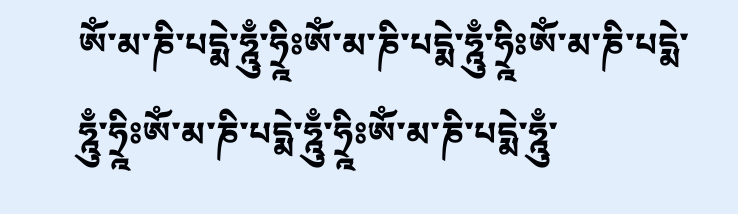ཨོཾ་མ་ཎི་པདྨེ་ཧྰུྃ་ཧྲྰིཿཨོཾ་མ་ཎི་པདྨེ་ཧྰུྃ་ཧྲྰིཿཨོཾ་མ་ཎི་པདྨེ་ཧྰུྃ་ཧྲྰིཿཨོཾ་མ་ཎི་པདྨེ་ཧྰུྃ་ཧྲྰིཿཨོཾ་མ་ཎི་པདྨེ་ཧྰུྃ་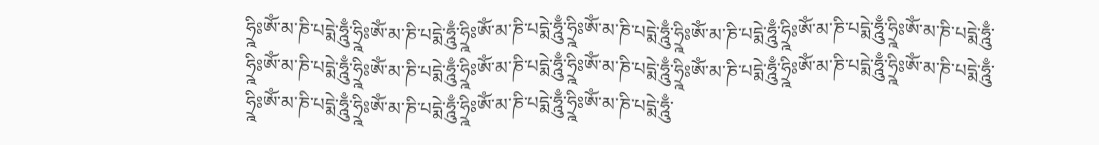ཧྲྰིཿཨོཾ་མ་ཎི་པདྨེ་ཧྰུྃ་ཧྲྰིཿཨོཾ་མ་ཎི་པདྨེ་ཧྰུྃ་ཧྲྰིཿཨོཾ་མ་ཎི་པདྨེ་ཧྰུྃ་ཧྲྰིཿཨོཾ་མ་ཎི་པདྨེ་ཧྰུྃ་ཧྲྰིཿཨོཾ་མ་ཎི་པདྨེ་ཧྰུྃ་ཧྲྰིཿཨོཾ་མ་ཎི་པདྨེ་ཧྰུྃ་ཧྲྰིཿཨོཾ་མ་ཎི་པདྨེ་ཧྰུྃ་ཧྲྰིཿཨོཾ་མ་ཎི་པདྨེ་ཧྰུྃ་ཧྲྰིཿཨོཾ་མ་ཎི་པདྨེ་ཧྰུྃ་ཧྲྰིཿཨོཾ་མ་ཎི་པདྨེ་ཧྰུྃ་ཧྲྰིཿཨོཾ་མ་ཎི་པདྨེ་ཧྰུྃ་ཧྲྰིཿཨོཾ་མ་ཎི་པདྨེ་ཧྰུྃ་ཧྲྰིཿཨོཾ་མ་ཎི་པདྨེ་ཧྰུྃ་ཧྲྰིཿཨོཾ་མ་ཎི་པདྨེ་ཧྰུྃ་ཧྲྰིཿཨོཾ་མ་ཎི་པདྨེ་ཧྰུྃ་ཧྲྰིཿཨོཾ་མ་ཎི་པདྨེ་ཧྰུྃ་ཧྲྰིཿཨོཾ་མ་ཎི་པདྨེ་ཧྰུྃ་ཧྲྰིཿཨོཾ་མ་ཎི་པདྨེ་ཧྰུྃ་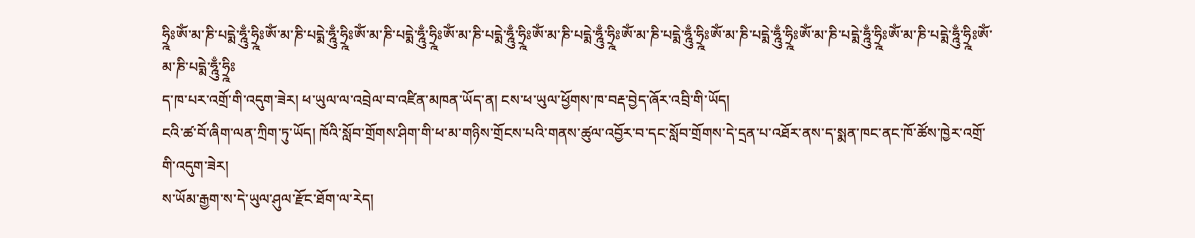ཧྲྰིཿཨོཾ་མ་ཎི་པདྨེ་ཧྰུྃ་ཧྲྰིཿཨོཾ་མ་ཎི་པདྨེ་ཧྰུྃ་ཧྲྰིཿཨོཾ་མ་ཎི་པདྨེ་ཧྰུྃ་ཧྲྰིཿཨོཾ་མ་ཎི་པདྨེ་ཧྰུྃ་ཧྲྰིཿཨོཾ་མ་ཎི་པདྨེ་ཧྰུྃ་ཧྲྰིཿཨོཾ་མ་ཎི་པདྨེ་ཧྰུྃ་ཧྲྰིཿཨོཾ་མ་ཎི་པདྨེ་ཧྰུྃ་ཧྲྰིཿཨོཾ་མ་ཎི་པདྨེ་ཧྰུྃ་ཧྲྰིཿཨོཾ་མ་ཎི་པདྨེ་ཧྰུྃ་ཧྲྰིཿཨོཾ་མ་ཎི་པདྨེ་ཧྰུྃ་ཧྲྰིཿ
ད་ཁ་པར་འགྲོ་གི་འདུག་ཟེར། ཕ་ཡུལ་ལ་འབྲེལ་བ་འཛིན་མཁན་ཡོད་ན། ངས་ཕ་ཡུལ་ཕྱོགས་ཁ་བརྡ་བྱེད་ཞོར་འབྲི་གི་ཡོད།
ངའི་ཚ་བོ་ཞིག་ལན་ཀྲིག་ཏུ་ཡོད། ཁོའི་སློབ་གྲོགས་ཤིག་གི་ཕ་མ་གཉིས་གྲོངས་པའི་གནས་ཚུལ་འབྱོར་བ་དང་སློབ་གྲོགས་དེ་དྲན་པ་འཐོར་ནས་ད་སྨན་ཁང་ནང་ཁོ་ཚོས་ཁྱེར་འགྲོ་གི་འདུག་ཟེར།
ས་ཡོམ་རྒྱག་ས་དེ་ཡུལ་ཤུལ་རྫོང་ཐོག་ལ་རེད།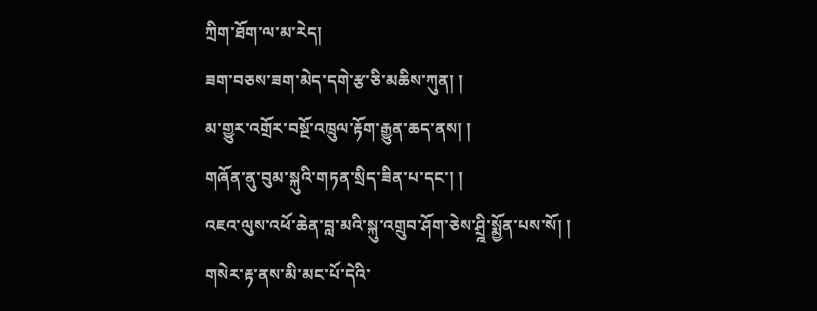ཀྲིག་ཐོག་ལ་མ་རེད།
ཟག་བཅས་ཟག་མེད་དགེ་རྩ་ཅི་མཆིས་ཀུན། །
མ་གྱུར་འགྲོར་བསྔོ་འཁྲུལ་རྟོག་རྒྱུན་ཆད་ནས། །
གཞོན་ནུ་བུམ་སྐུའི་གཏན་སྲིད་ཟིན་པ་དང་། །
འཇའ་ལུས་འཕོ་ཆེན་བླ་མའི་སྐུ་འགྲུབ་ཤོག་ཅེས་ཤྲྰི་སྨྱོན་པས་སོ། །
གསེར་རྟ་ནས་མི་མང་པོ་དེའི་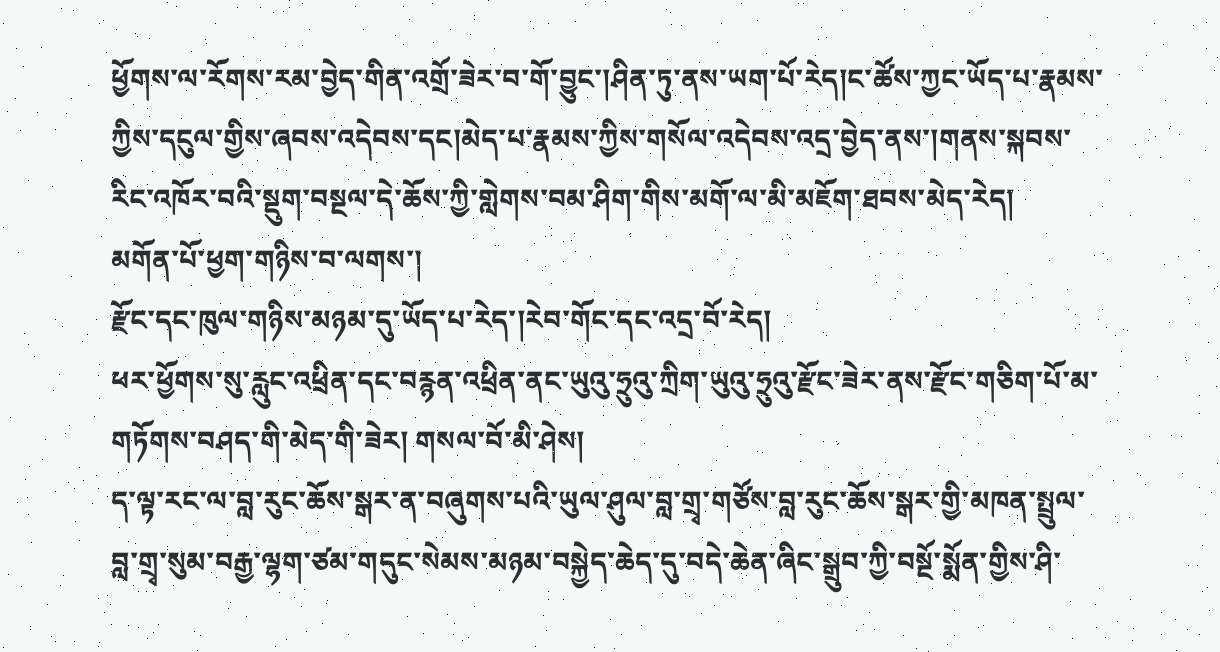ཕྱོགས་ལ་རོགས་རམ་བྱེད་གིན་འགྲོ་ཟེར་བ་གོ་བྱུང་།ཤིན་ཏུ་ནས་ཡག་པོ་རེད།ང་ཚོས་ཀྱང་ཡོད་པ་རྣམས་ཀྱིས་དངུལ་གྱིས་ཞབས་འདེབས་དང།མེད་པ་རྣམས་ཀྱིས་གསོལ་འདེབས་འདྲ་བྱེད་ནས་།གནས་སྐབས་རིང་འཁོར་བའི་སྡུག་བསྔལ་དེ་ཆོས་ཀྱི་གླེགས་བམ་ཤིག་གིས་མགོ་ལ་མི་མཇོག་ཐབས་མེད་རེད།
མགོན་པོ་ཕྱག་གཉིས་བ་ལགས་།
རྫོང་དང་ཁུལ་གཉིས་མཉམ་དུ་ཡོད་པ་རེད་།རེབ་གོང་དང་འདྲ་བོ་རེད།
ཕར་ཕྱོགས་སུ་རླུང་འཕྲིན་དང་བརྙན་འཕྲིན་ནང་ཡུའུ་ཧྲུའུ་ཀྲིག་ཡུའུ་ཧྲུའུ་རྫོང་ཟེར་ནས་རྫོང་གཅིག་པོ་མ་གཏོགས་བཤད་གི་མེད་གི་ཟེར། གསལ་བོ་མི་ཤེས།
ད་ལྟ་རང་ལ་བླ་རུང་ཆོས་སྒར་ན་བཞུགས་པའི་ཡུལ་ཤུལ་བླ་གྲྭ་གཙོས་བླ་རུང་ཆོས་སྒར་གྱི་མཁན་སྤྲུལ་བླ་གྲྭ་སུམ་བརྒྱ་ལྷག་ཙམ་གདུང་སེམས་མཉམ་བསྐྱེད་ཆེད་དུ་བདེ་ཆེན་ཞིང་སྒྲུབ་ཀྱི་བསྔོ་སྨོན་གྱིས་ཤི་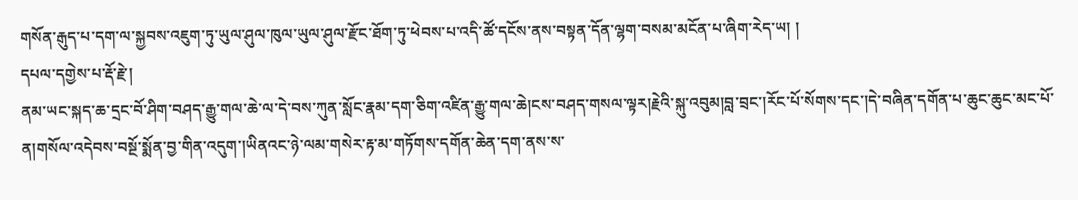གསོན་རྒུད་པ་དག་ལ་སྐྱབས་འཇུག་ཏུ་ཡུལ་ཤུལ་ཁུལ་ཡུལ་ཤུལ་རྫོང་ཐོག་ཏུ་ཕེབས་པ་འདི་ཚོ་དངོས་ནས་བསྟན་དོན་ལྷག་བསམ་མངོན་པ་ཞིག་རེད་ཡ། །
དཔལ་དགྱེས་པ་རྡོ་རྗེ་།
ནམ་ཡང་སྐད་ཆ་དྲང་བོ་ཤིག་བཤད་རྒྱུ་གལ་ཆེ་ལ་དེ་བས་ཀུན་སློང་རྣམ་དག་ཅིག་འཛིན་རྒྱུ་གལ་ཆེ།ངས་བཤད་གསལ་ལྟར།རྗེའི་སྐུ་འབུམ།བླ་བྲང་།རོང་པོ་སོགས་དང་།དེ་བཞིན་དགོན་པ་ཆུང་ཆུང་མང་པོ་ན།གསོལ་འདེབས་བསྔོ་སྨོན་བྱ་གིན་འདུག་།ཡིནའང་ཉེ་ལམ་གསེར་རྟ་མ་གཏོགས་དགོན་ཆེན་དག་ནས་ས་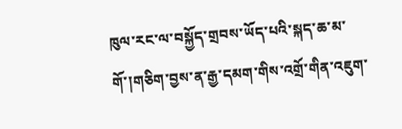ཁུལ་རང་ལ་བསྐྱོད་གྲབས་ཡོད་པའི་སྐད་ཆ་མ་གོ་།གཅིག་བྱས་ན་རྒྱ་དམག་གིས་འགྲོ་གིན་འཇུག་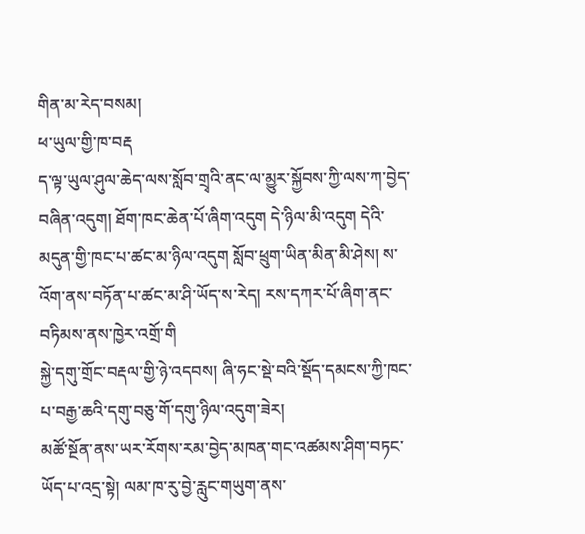གིན་མ་རེད་བསམ།
ཕ་ཡུལ་གྱི་ཁ་བརྡ
ད་ལྟ་ཡུལ་ཤུལ་ཆེད་ལས་སློབ་གྲྭའི་ནང་ལ་མྱུར་སྐྱོབས་ཀྱི་ལས་ཀ་བྱེད་བཞིན་འདུག། ཐོག་ཁང་ཆེན་པོ་ཞིག་འདུག དེ་ཉིལ་མི་འདུག དེའི་མདུན་གྱི་ཁང་པ་ཚང་མ་ཉིལ་འདུག སློབ་ཕྲུག་ཡིན་མིན་མི་ཤེས། ས་འོག་ནས་བཏོན་པ་ཚང་མ་ཤི་ཡོད་ས་རེད། རས་དཀར་པོ་ཞིག་ནང་བཏིམས་ནས་ཁྱེར་འགྲོ་གི
སྐྱེ་དགུ་གྲོང་བརྡལ་གྱི་ཉེ་འདབས། ཞི་ཧང་སྡེ་བའི་སྡོད་དམངས་ཀྱི་ཁང་པ་བརྒྱ་ཆའི་དགུ་བཅུ་གོ་དགུ་ཉིལ་འདུག་ཟེར།
མཚོ་སྔོན་ནས་ཡར་རོགས་རམ་བྱེད་མཁན་གང་འཚམས་ཤིག་བཏང་ཡོད་པ་འདྲ་སྟེ། ལམ་ཁ་རུ་བྱེ་རླུང་གཡུག་ནས་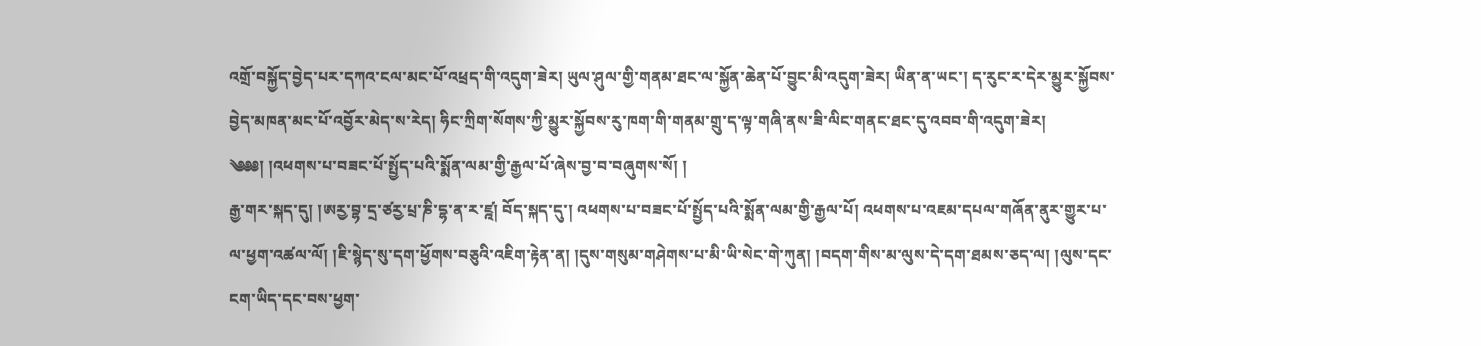འགྲོ་བསྐྱོད་བྱེད་པར་དཀའ་ངལ་མང་པོ་འཕྲད་གི་འདུག་ཟེར། ཡུལ་ཤུལ་གྱི་གནམ་ཐང་ལ་སྐྱོན་ཆེན་པོ་བྱུང་མི་འདུག་ཟེར། ཡིན་ན་ཡང་། ད་རུང་ར་དེར་མྱུར་སྐྱོབས་བྱེད་མཁན་མང་པོ་འབྱོར་མེད་ས་རེད། ཧིང་ཀྲིག་སོགས་ཀྱི་མྱུར་སྐྱོབས་རུ་ཁག་གི་གནམ་གྲུ་ད་ལྟ་གཞི་ནས་ཟི་ལིང་གནང་ཐང་དུ་འབབ་གི་འདུག་ཟེར།
༄༅༅། །འཕགས་པ་བཟང་པོ་སྤྱོད་པའི་སྨོན་ལམ་གྱི་རྒྱལ་པོ་ཞེས་བྱ་བ་བཞུགས་སོ། །
རྒྱ་གར་སྐད་དུ། །ཨརྱ་བྷ་དྲ་ཙརྱ་པྲ་ཎི་དྷ་ན་ར་ཛྰ། བོད་སྐད་དུ་། འཕགས་པ་བཟང་པོ་སྤྱོད་པའི་སྨོན་ལམ་གྱི་རྒྱལ་པོ། འཕགས་པ་འཇམ་དཔལ་གཞོན་ནུར་གྱུར་པ་ལ་ཕྱག་འཚལ་ལོ། །ཇི་སྙེད་སུ་དག་ཕྱོགས་བཅུའི་འཇིག་རྟེན་ན། །དུས་གསུམ་གཤེགས་པ་མི་ཡི་སེང་གེ་ཀུན། །བདག་གིས་མ་ལུས་དེ་དག་ཐམས་ཅད་ལ། །ལུས་དང་ངག་ཡིད་དང་བས་ཕྱག་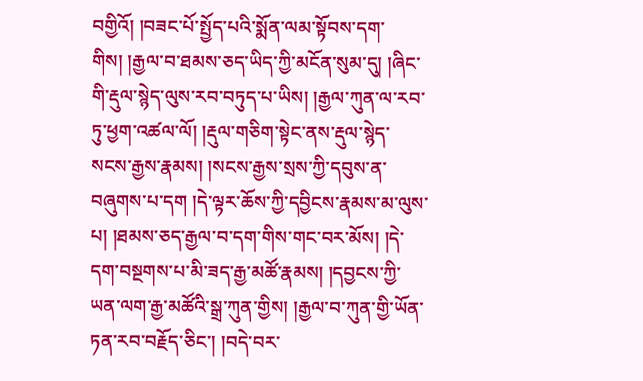བགྱིའོ། །བཟང་པོ་སྤྱོད་པའི་སྨོན་ལམ་སྟོབས་དག་གིས། །རྒྱལ་བ་ཐམས་ཅད་ཡིད་ཀྱི་མངོན་སུམ་དུ། །ཞིང་གི་རྡུལ་སྙེད་ལུས་རབ་བཏུད་པ་ཡིས། །རྒྱལ་ཀུན་ལ་རབ་ཏུ་ཕྱག་འཚལ་ལོ། །རྡུལ་གཅིག་སྟེང་ནས་རྡུལ་སྙེད་སངས་རྒྱས་རྣམས། །སངས་རྒྱས་སྲས་ཀྱི་དབུས་ན་བཞུགས་པ་དག །དེ་ལྟར་ཆོས་ཀྱི་དབྱིངས་རྣམས་མ་ལུས་པ། །ཐམས་ཅད་རྒྱལ་བ་དག་གིས་གང་བར་མོས། །དེ་དག་བསྔགས་པ་མི་ཟད་རྒྱ་མཚོ་རྣམས། །དབྱངས་ཀྱི་ཡན་ལག་རྒྱ་མཚོའི་སྒྲ་ཀུན་གྱིས། །རྒྱལ་བ་ཀུན་གྱི་ཡོན་ཏན་རབ་བརྗོད་ཅིང་། །བདེ་བར་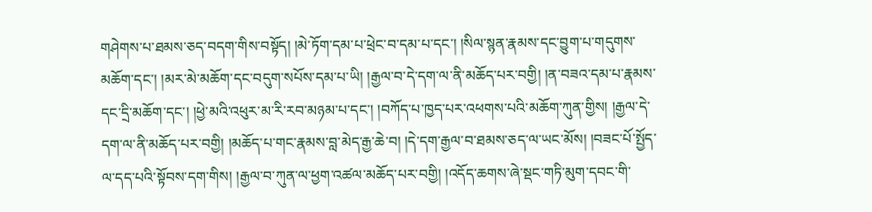གཤེགས་པ་ཐམས་ཅད་བདག་གིས་བསྟོད། །མེ་ཏོག་དམ་པ་ཕྲེང་བ་དམ་པ་དང་། །སིལ་སྙན་རྣམས་དང་བྱུག་པ་གདུགས་མཆོག་དང་། །མར་མེ་མཆོག་དང་བདུག་སཔོས་དམ་པ་ཡི། །རྒྱལ་བ་དེ་དག་ལ་ནི་མཆོད་པར་བགྱི། །ན་བཟའ་དམ་པ་རྣམས་དང་དྲི་མཆོག་དང་། །ཕྱེ་མའི་འཕུར་མ་རི་རབ་མཉམ་པ་དང་། །བཀོད་པ་ཁྱད་པར་འཕགས་པའི་མཆོག་ཀུན་གྱིས། །རྒྱལ་དེ་དག་ལ་ནི་མཆོད་པར་བགྱི། །མཆོད་པ་གང་རྣམས་བླ་མེད་རྒྱ་ཆེ་བ། །དེ་དག་རྒྱལ་བ་ཐམས་ཅད་ལ་ཡང་མོས། །བཟང་པོ་སྤྱོད་ལ་དད་པའི་སྟོབས་དག་གིས། །རྒྱལ་བ་ཀུན་ལ་ཕྱག་འཚལ་མཆོད་པར་བགྱི། །འདོད་ཆགས་ཞེ་སྡང་གཏི་མུག་དབང་གི་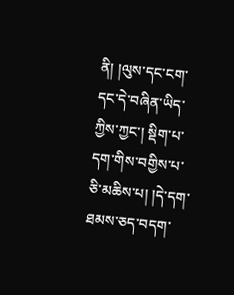ནི། །ལུས་དང་ངག་དང་དེ་བཞིན་ཡིད་ཀྱིས་ཀྱང་། སྡིག་པ་དག་གིས་བགྱིས་པ་ཅི་མཆིས་པ། །དེ་དག་ཐམས་ཅད་བདག་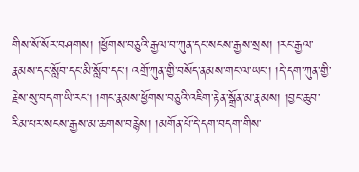གིས་སོ་སོར་བཤགས། །ཕྱོགས་བཅུའི་རྒྱལ་བ་ཀུན་དང་སངས་རྒྱས་སྲས། །རང་རྒྱལ་རྣམས་དང་སློབ་དང་མི་སློབ་དང་། འགྲོ་ཀུན་གྱི་བསོད་ནམས་གང་ལ་ཡང་། །དེ་དག་ཀུན་གྱི་རྗེས་སུ་བདག་ཡི་རང། །གང་རྣམས་ཕྱོགས་བཅུའི་འཇིག་རྟེན་སྒྲོན་མ་རྣམས། །བྱང་ཆུབ་རིམ་པར་སངས་རྒྱས་མ་ཆགས་བརྙེས། །མགོན་པོ་དེ་དག་བདག་གིས་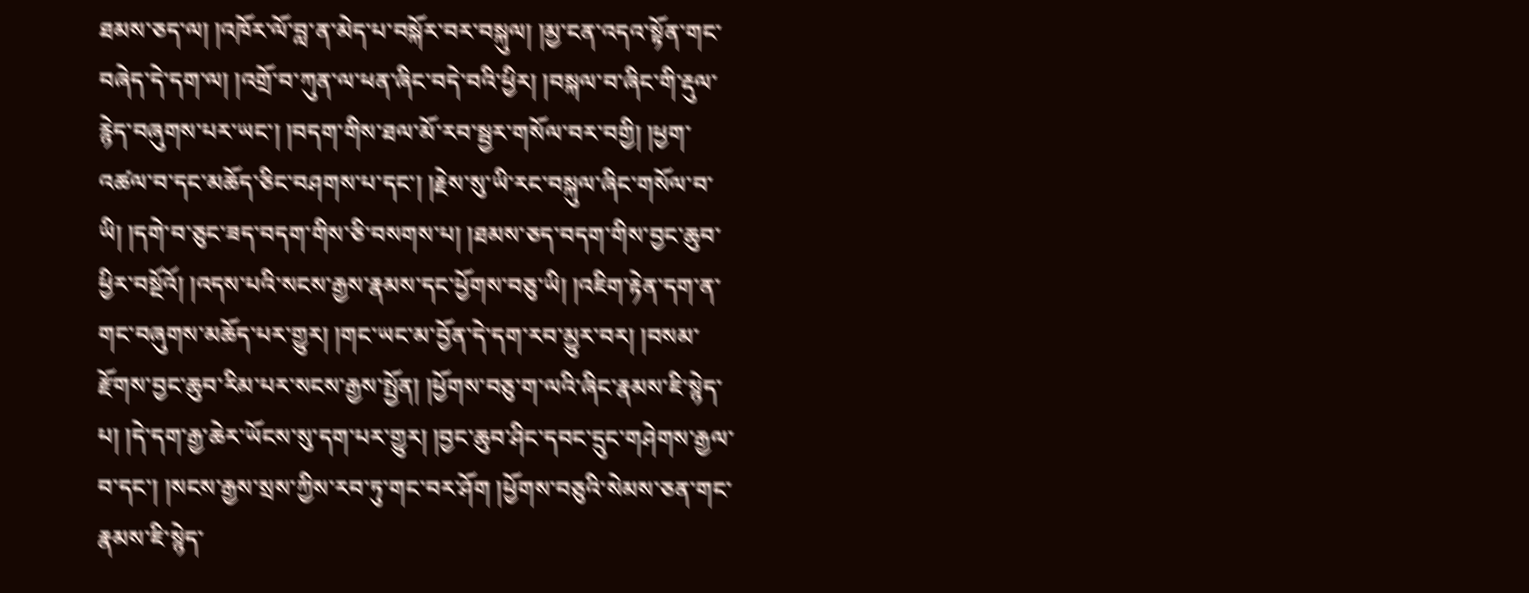ཐམས་ཅད་ལ། །འཁོར་ལོ་བླ་ན་མེད་པ་བསྐོར་བར་བསྐུལ། །མྱ་ངན་འདའ་སྟོན་གང་བཞེད་དེ་དག་ལ། །འགྲོ་བ་ཀུན་ལ་ཕན་ཞིང་བདེ་བའི་ཕྱིར། །བསྐལ་བ་ཞིང་གི་རྡུལ་རྙེད་བཞུགས་པར་ཡང་། །བདག་གིས་ཐལ་མོ་རབ་སྦྱར་གསོལ་བར་བགྱི། །ཕྱག་འཚལ་བ་དང་མཆོད་ཅིང་བཤགས་པ་དང་། །རྗེས་སུ་ཡི་རང་བསྐུལ་ཞིང་གསོལ་བ་ཡི། །དགེ་བ་ཅུང་ཟད་བདག་གིས་ཅི་བསགས་པ། །ཐམས་ཅད་བདག་གིས་བྱང་ཆུབ་ཕྱིར་བསྔོའོ། །འདས་པའི་སངས་རྒྱས་རྣམས་དང་ཕྱོགས་བཅུ་ཡི། །འཇིག་རྟེན་དག་ན་གང་བཞུགས་མཆོད་པར་གྱུར། །གང་ཡང་མ་བྱོན་དེ་དག་རབ་མྱུར་བར། །བསམ་རྫོགས་བྱང་ཆུབ་རིམ་པར་སངས་རྒྱས་སྤྱོན། །ཕྱོགས་བཅུ་ག་ལའི་ཞིང་རྣམས་ཇི་སྙེད་པ། །དེ་དག་རྒྱ་ཆེར་ཡོངས་སུ་དག་པར་གྱུར། །བྱང་ཆུབ་ཤིང་དབང་དྲུང་གཤེགས་རྒྱལ་བ་དང་། །སངས་རྒྱས་སྲས་ཀྱིས་རབ་ཏུ་གང་བར་ཤོག །ཕྱོགས་བཅུའི་སེམས་ཅན་གང་རྣམས་ཇི་སྙེད་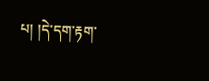པ། །དེ་དག་རྟག་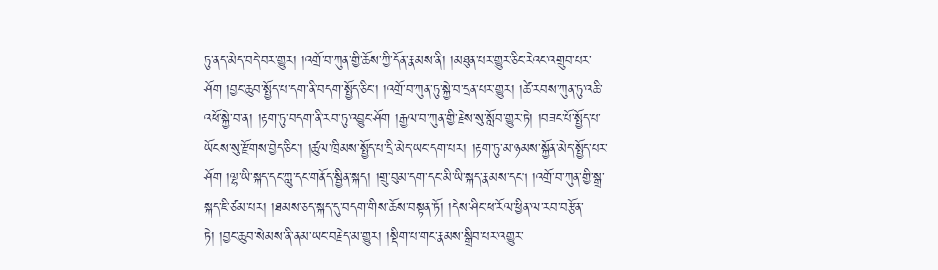ཏུ་ནད་མེད་བདེ་བར་གྱུར། །འགྲོ་བ་ཀུན་གྱི་ཆོས་ཀྱི་དོན་རྣམས་ནི། །མཐུན་པར་གྱུར་ཅིང་རེའང་འགྲུབ་པར་ཤོག །བྱང་ཆུབ་སྤྱོད་པ་དག་ནི་བདག་སྤྱོད་ཅིང་། །འགྲོ་བ་ཀུན་ཏུ་སྐྱེ་བ་དྲན་པར་གྱུར། །ཚེ་རབས་ཀུན་ཏུ་འཆི་འཕོ་སྐྱེ་བ་ན། །རྟག་ཏུ་བདག་ནི་རབ་ཏུ་འབྱུང་ཤོག །རྒྱལ་བ་ཀུན་གྱི་རྗེས་སུ་སློབ་གྱུར་ཏེ། །བཟང་པོ་སྤྱོད་པ་ཡོངས་སུ་རྫོགས་བྱེད་ཅིང་། །ཚུལ་ཁྲིམས་སྤྱོད་པ་དྲི་མེད་ཡང་དག་པར། །རྟག་ཏུ་མ་ཉམས་སྐྱོན་མེད་སྤྱོད་པར་ཤོག །ལྷ་ཡི་སྐད་དང་ཀླུ་དང་གནོད་སྦྱིན་སྐད། །གྲུ་བུམ་དག་དང་མི་ཡི་སྐད་རྣམས་དང། །འགྲོ་བ་ཀུན་གྱི་སྒྲ་སྐད་ཇི་ཙམ་པར། །ཐམས་ཅད་སྐད་དུ་བདག་གིས་ཆོས་བསྟན་ཏོ། །དེས་ཤིང་ཕ་རོལ་ཕྱིན་ལ་རབ་བརྩོན་ཏེ། །བྱང་ཆུབ་སེམས་ནི་ནམ་ཡང་བརྗེད་མ་གྱུར། །སྡིག་པ་གང་རྣམས་སྒྲིབ་པར་འགྱུར་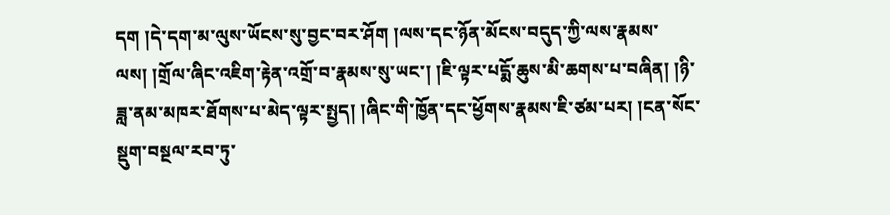དག །དེ་དག་མ་ལུས་ཡོངས་སུ་བྱང་བར་ཤོག །ལས་དང་ཉོན་མོངས་བདུད་ཀྱི་ལས་རྣམས་ལས། །གྲོལ་ཞིང་འཇིག་རྟེན་འགྲོ་བ་རྣམས་སུ་ཡང་། །ཇི་ལྟར་པདྨོ་ཆུས་མི་ཆགས་པ་བཞིན། །ཉི་ཟླ་ནམ་མཁར་ཐོགས་པ་མེད་ལྟར་སྤྱད། །ཞིང་གི་ཁྱོན་དང་ཕྱོགས་རྣམས་ཇི་ཙམ་པར། །ངན་སོང་སྡུག་བསྔལ་རབ་ཏུ་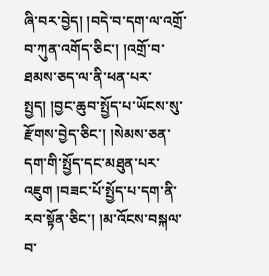ཞི་བར་བྱེད། །བདེ་བ་དག་ལ་འགྲོ་བ་ཀུན་འགོད་ཅིང་། །འགྲོ་བ་ཐམས་ཅད་ལ་ནི་ཕན་པར་སྤྱད། །བྱང་ཆུབ་སྤྱོད་པ་ཡོངས་སུ་རྫོགས་བྱེད་ཅིང་། །སེམས་ཅན་དག་གི་སྤྱོད་དང་མཐུན་པར་འཇུག །བཟང་པོ་སྤྱོད་པ་དག་ནི་རབ་སྟོན་ཅིང་། །མ་འོངས་བསྐལ་བ་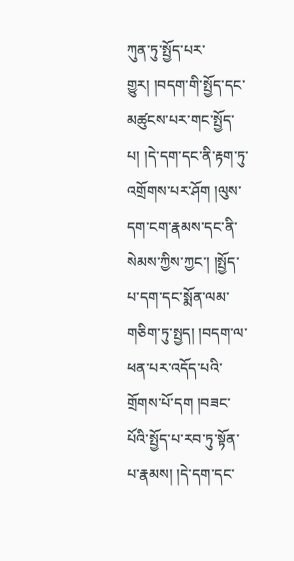ཀུན་ཏུ་སྤྱོད་པར་གྱུར། །བདག་གི་སྤྱོད་དང་མཚུངས་པར་གང་སྤྱོད་པ། །དེ་དག་དང་ནི་རྟག་ཏུ་འགྲོགས་པར་ཤོག །ལུས་དག་ངག་རྣམས་དང་ནི་སེམས་ཀྱིས་ཀྱང་། །སྤྱོད་པ་དག་དང་སྨོན་ལམ་གཅིག་ཏུ་སྤྱད། །བདག་ལ་ཕན་པར་འདོད་པའི་གྲོགས་པོ་དག །བཟང་པོའི་སྤྱོད་པ་རབ་ཏུ་སྟོན་པ་རྣམས། །དེ་དག་དང་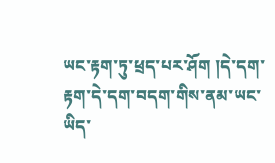ཡང་རྟག་ཏུ་ཕྲད་པར་ཤོག །དེ་དག་རྟག་དེ་དག་བདག་གིས་ནམ་ཡང་ཡིད་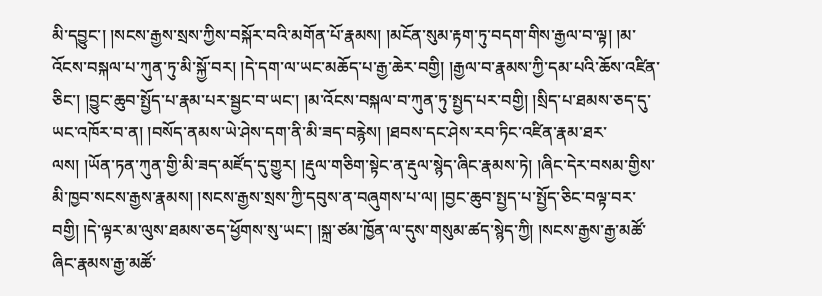མི་དབྱུང་། །སངས་རྒྱས་སྲས་ཀྱིས་བསྐོར་བའི་མགོན་པོ་རྣམས། །མངོན་སུམ་རྟག་ཏུ་བདག་གིས་རྒྱལ་བ་ལྟ། །མ་འོངས་བསྐལ་པ་ཀུན་ཏུ་མི་སྐྱོ་བར། །དེ་དག་ལ་ཡང་མཆོད་པ་རྒྱ་ཆེར་བགྱི། །རྒྱལ་བ་རྣམས་ཀྱི་དམ་པའི་ཆོས་འཛིན་ཅིང་། །བྱུང་ཆུབ་སྤྱོད་པ་རྣམ་པར་སྦྱང་བ་ཡང་། །མ་འོངས་བསྐལ་བ་ཀུན་ཏུ་སྤྱད་པར་བགྱི། །སྲིད་པ་ཐམས་ཅད་དུ་ཡང་འཁོར་བ་ན། །བསོད་ནམས་ཡེ་ཤེས་དག་ནི་མི་ཟད་བརྙེས། །ཐབས་དང་ཤེས་རབ་ཏིང་འཛིན་རྣམ་ཐར་ལས། །ཡོན་ཏན་ཀུན་གྱི་མི་ཟད་མཛོད་དུ་གྱུར། །རྡུལ་གཅིག་སྟེང་ན་རྡུལ་སྙེད་ཞིང་རྣམས་ཏེ། །ཞིང་དེར་བསམ་གྱིས་མི་ཁྱབ་སངས་རྒྱས་རྣམས། །སངས་རྒྱས་སྲས་ཀྱི་དབུས་ན་བཞུགས་པ་ལ། །བྱང་ཆུབ་སྤྱད་པ་སྤྱོད་ཅིང་བལྟ་བར་བགྱི། །དེ་ལྟར་མ་ལུས་ཐམས་ཅད་ཕྱོགས་སུ་ཡང་། །སྐྲ་ཙམ་ཁྱོན་ལ་དུས་གསུམ་ཚད་སྙེད་ཀྱི། །སངས་རྒྱས་རྒྱ་མཚོ་ཞིང་རྣམས་རྒྱ་མཚོ་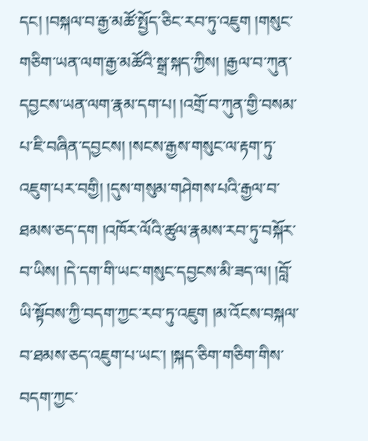དང། །བསྐལ་བ་རྒྱ་མཚོ་སྤྱོད་ཅིང་རབ་ཏུ་འཇུག །གསུང་གཅིག་ཡན་ལག་རྒྱ་མཚོའི་སྒྲ་སྐད་ཀྱིས། །རྒྱལ་བ་ཀུན་དབྱངས་ཡན་ལག་རྣམ་དག་པ། །འགྲོ་བ་ཀུན་གྱི་བསམ་པ་ཇི་བཞིན་དབྱངས། །སངས་རྒྱས་གསུང་ལ་རྟག་ཏུ་འཇུག་པར་བགྱི། །དུས་གསུམ་གཤེགས་པའི་རྒྱལ་བ་ཐམས་ཅད་དག །འཁོར་ལོའི་ཚུལ་རྣམས་རབ་ཏུ་བསྐོར་བ་ཡིས། །དེ་དག་གི་ཡང་གསུང་དབྱངས་མི་ཟད་ལ། །བློ་ཡི་སྟོབས་ཀྱི་བདག་ཀྱང་རབ་ཏུ་འཇུག །མ་འོངས་བསྐལ་བ་ཐམས་ཅད་འཇུག་པ་ཡང་། །སྐད་ཅིག་གཅིག་གིས་བདག་ཀྱང་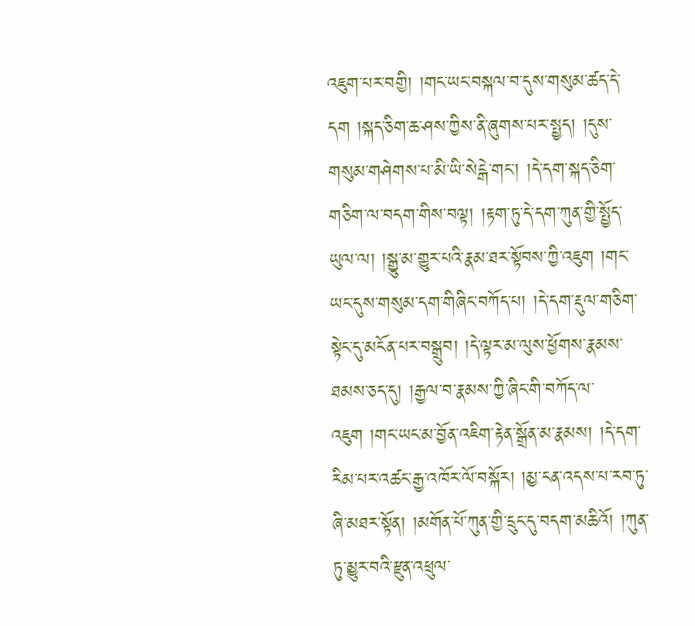འཇུག་པར་བགྱི། །གང་ཡང་བསྐལ་བ་དུས་གསུམ་ཚད་དེ་དག །སྐད་ཅིག་ཆ་ཤས་ཀྱིས་ནི་ཞུགས་པར་སྤྱད། །དུས་གསུམ་གཤེགས་པ་མི་ཡི་སེངྒེ་གང་། །དེ་དག་སྐད་ཅིག་གཅིག་ལ་བདག་གིས་བལྟ། །རྟག་ཏུ་དེ་དག་ཀུན་གྱི་སྤྱོད་ཡུལ་ལ། །སྒྱུ་མ་གྱུར་པའི་རྣམ་ཐར་སྟོབས་ཀྱི་འཇུག །གང་ཡང་དུས་གསུམ་དག་གིཞིང་བཀོད་པ། །དེ་དག་རྡུལ་གཅིག་སྟེང་དུ་མངོན་པར་བསྒྲུབ། །དེ་ལྟར་མ་ལུས་ཕྱོགས་རྣམས་ཐམས་ཅད་དུ། །རྒྱལ་བ་རྣམས་ཀྱི་ཞིང་གི་བཀོད་ལ་འཇུག །གང་ཡང་མ་བྱོན་འཇིག་རྟེན་སྒྲོན་མ་རྣམས། །དེ་དག་རིམ་པར་འཚང་རྒྱ་འཁོར་ལོ་བསྐོར། །མྱ་ངན་འདས་པ་རབ་ཏུ་ཞི་མཐར་སྟོན། །མགོན་པོ་ཀུན་གྱི་དྲུང་དུ་བདག་མཆིའོ། །ཀུན་ཏུ་མྱུར་བའི་རྫུན་འཕྲུལ་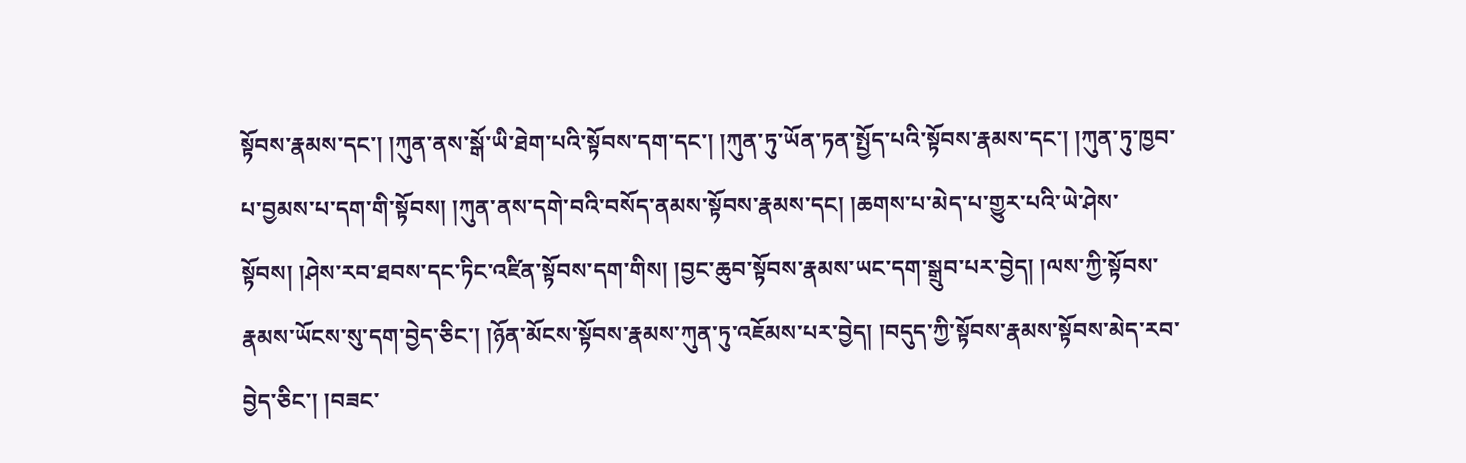སྟོབས་རྣམས་དང་། །ཀུན་ནས་སྒོ་ཡི་ཐེག་པའི་སྟོབས་དག་དང་། །ཀུན་ཏུ་ཡོན་ཏན་སྤྱོད་པའི་སྟོབས་རྣམས་དང་། །ཀུན་ཏུ་ཁྱབ་པ་བྱམས་པ་དག་གི་སྟོབས། །ཀུན་ནས་དགེ་བའི་བསོད་ནམས་སྟོབས་རྣམས་དང། །ཆགས་པ་མེད་པ་གྱུར་པའི་ཡེ་ཤེས་སྟོབས། །ཤེས་རབ་ཐབས་དང་ཏིང་འཛིན་སྟོབས་དག་གིས། །བྱང་ཆུབ་སྟོབས་རྣམས་ཡང་དག་སྒྲུབ་པར་བྱེད། །ལས་ཀྱི་སྟོབས་རྣམས་ཡོངས་སུ་དག་བྱེད་ཅིང་། །ཉོན་མོངས་སྟོབས་རྣམས་ཀུན་ཏུ་འཇོམས་པར་བྱེད། །བདུད་ཀྱི་སྟོབས་རྣམས་སྟོབས་མེད་རབ་བྱེད་ཅིང་། །བཟང་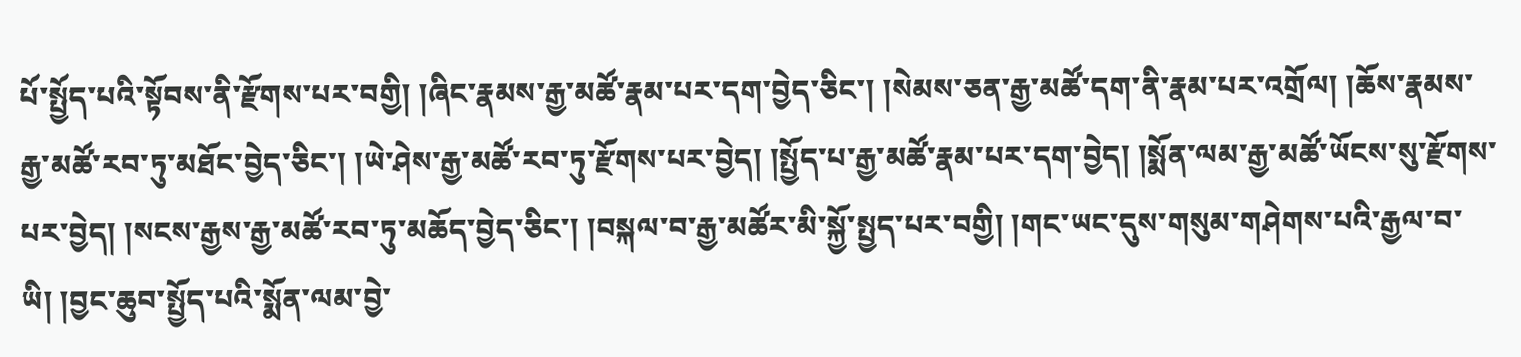པོ་སྤྱོད་པའི་སྟོབས་ནི་རྫོགས་པར་བགྱི། །ཞིང་རྣམས་རྒྱ་མཚོ་རྣམ་པར་དག་བྱེད་ཅིང་། །སེམས་ཅན་རྒྱ་མཚོ་དག་ནི་རྣམ་པར་འགྲོལ། །ཆོས་རྣམས་རྒྱ་མཚོ་རབ་ཏུ་མཐོང་བྱེད་ཅིང་། །ཡེ་ཤེས་རྒྱ་མཚོ་རབ་ཏུ་རྫོགས་པར་བྱེད། །སྤྱོད་པ་རྒྱ་མཚོ་རྣམ་པར་དག་བྱེད། །སྨོན་ལམ་རྒྱ་མཚོ་ཡོངས་སུ་རྫོགས་པར་བྱེད། །སངས་རྒྱས་རྒྱ་མཚོ་རབ་ཏུ་མཆོད་བྱེད་ཅིང་། །བསྐལ་བ་རྒྱ་མཚོར་མི་སྐྱོ་སྤྱད་པར་བགྱི། །གང་ཡང་དུས་གསུམ་གཤེགས་པའི་རྒྱལ་བ་ཡི། །བྱང་ཆུབ་སྤྱོད་པའི་སྨོན་ལམ་བྱེ་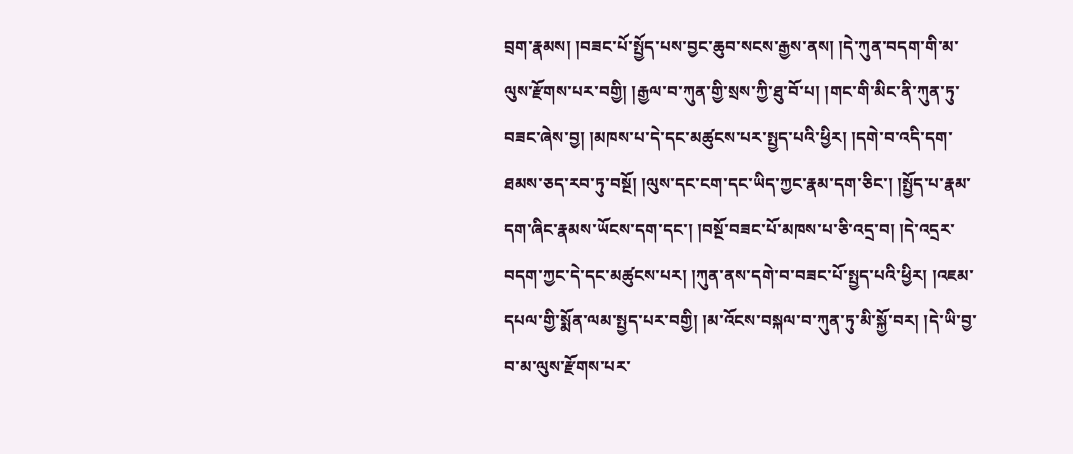བྲག་རྣམས། །བཟང་པོ་སྤྱོད་པས་བྱང་ཆུབ་སངས་རྒྱས་ནས། །དེ་ཀུན་བདག་གི་མ་ལུས་རྫོགས་པར་བགྱི། །རྒྱལ་བ་ཀུན་གྱི་སྲས་ཀྱི་ཐུ་བོ་པ། །གང་གི་མིང་ནི་ཀུན་ཏུ་བཟང་ཞེས་བྱ། །མཁས་པ་དེ་དང་མཚུངས་པར་སྤྱད་པའི་ཕྱིར། །དགེ་བ་འདི་དག་ཐམས་ཅད་རབ་ཏུ་བསྔོ། །ལུས་དང་ངག་དང་ཡིད་ཀྱང་རྣམ་དག་ཅིང་། །སྤྱོད་པ་རྣམ་དག་ཞིང་རྣམས་ཡོངས་དག་དང་། །བསྔོ་བཟང་པོ་མཁས་པ་ཅི་འདྲ་བ། །དེ་འདྲར་བདག་ཀྱང་དེ་དང་མཚུངས་པར། །ཀུན་ནས་དགེ་བ་བཟང་པོ་སྤྱད་པའི་ཕྱིར། །འཇམ་དཔལ་གྱི་སྨོན་ལམ་སྤྱད་པར་བགྱི། །མ་འོངས་བསྐལ་བ་ཀུན་ཏུ་མི་སྐྱོ་བར། །དེ་ཡི་བྱ་བ་མ་ལུས་རྫོགས་པར་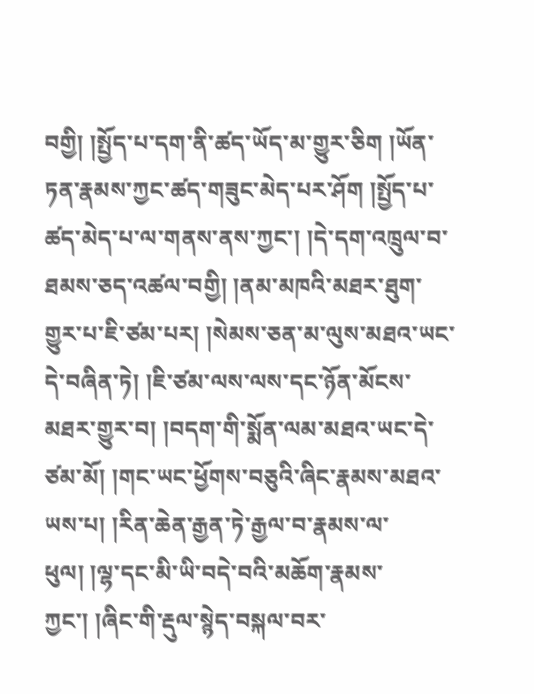བགྱི། །སྤྱོད་པ་དག་ནི་ཚད་ཡོད་མ་གྱུར་ཅིག །ཡོན་ཏན་རྣམས་ཀྱང་ཚད་གཟུང་མེད་པར་ཤོག །སྤྱོད་པ་ཚད་མེད་པ་ལ་གནས་ནས་ཀྱང་། །དེ་དག་འཁྲུལ་བ་ཐམས་ཅད་འཚལ་བགྱི། །ནམ་མཁའི་མཐར་ཐུག་གྱུར་པ་ཇི་ཙམ་པར། །སེམས་ཅན་མ་ལུས་མཐའ་ཡང་དེ་བཞིན་ཏེ། །ཇི་ཙམ་ལས་ལས་དང་ཉོན་མོངས་མཐར་གྱུར་བ། །བདག་གི་སྨོན་ལམ་མཐའ་ཡང་དེ་ཙམ་མོ། །གང་ཡང་ཕྱོགས་བཅུའི་ཞིང་རྣམས་མཐའ་ཡས་པ། །རིན་ཆེན་རྒྱན་ཏེ་རྒྱལ་བ་རྣམས་ལ་ཕུལ། །ལྷ་དང་མི་ཡི་བདེ་བའི་མཆོག་རྣམས་ཀྱང་། །ཞིང་གི་རྡུལ་སྙེད་བསྐལ་བར་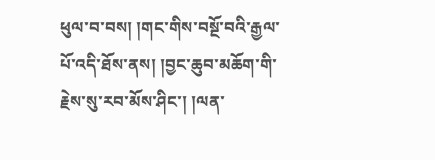ཕུལ་བ་བས། །གང་གིས་བསྔོ་བའི་རྒྱལ་པོ་འདི་ཐོས་ནས། །བྱང་ཆུབ་མཆོག་གི་རྗེས་སུ་རབ་མོས་ཤིང་། །ལན་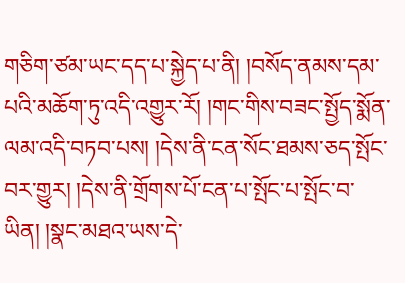གཅིག་ཙམ་ཡང་དད་པ་སྐྱེད་པ་ནི། །བསོད་ནམས་དམ་པའི་མཆོག་ཏུ་འདི་འགྱུར་རོ། །གང་གིས་བཟང་སྤྱོད་སྨོན་ལམ་འདི་བཏབ་པས། །དེས་ནི་ངན་སོང་ཐམས་ཅད་སྤོང་བར་གྱུར། །དེས་ནི་གྲོགས་པོ་ངན་པ་སྤོང་པ་སྤོང་བ་ཡིན། །སྣང་མཐའ་ཡས་དེ་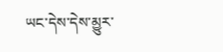ཡང་དེས་དེས་མྱུར་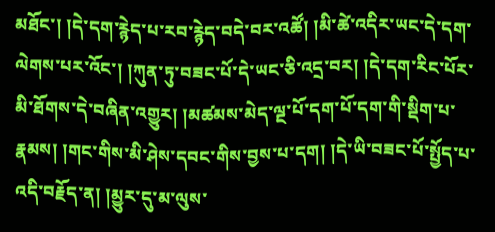མཐོང་། །དེ་དག་རྙེད་པ་རབ་རྙེད་བདེ་བར་འཚོ། །མི་ཚེ་འདིར་ཡང་དེ་དག་ལེགས་པར་འོང་། །ཀུན་ཏུ་བཟང་པོ་དེ་ཡང་ཅི་འདྲ་བར། །དེ་དག་རིང་པོར་མི་ཐོགས་དེ་བཞིན་འགྱུར། །མཚམས་མེད་ལྔ་པོ་དག་པོ་དག་གི་སྡིག་པ་རྣམས། །གང་གིས་མི་ཤེས་དབང་གིས་བྱས་པ་དག། །དེ་ཡི་བཟང་པོ་སྤྱོད་པ་འདི་བརྗོད་ན། །མྱུར་དུ་མ་ལུས་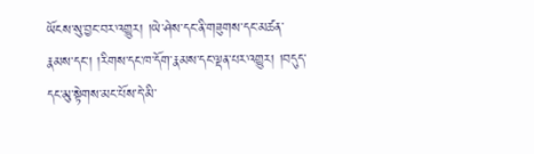ཡོངས་སུ་བྱང་བར་འགྱུར། །ཡེ་ཤེས་དང་ནི་གཟུགས་དང་མཚན་རྣམས་དང་། །རིགས་དང་ཁ་དོག་རྣམས་དང་ལྡན་པར་འགྱུར། །བདུད་དང་མུ་སྟེགས་མང་པོས་དེ་མི་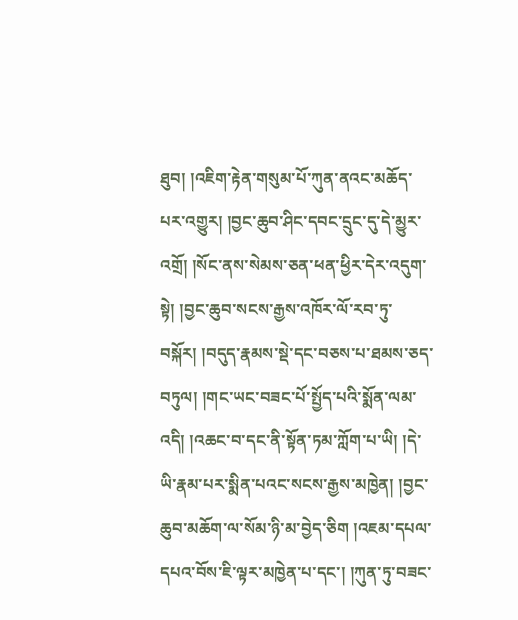ཐུབ། །འཇིག་རྟེན་གསུམ་པོ་ཀུན་ནའང་མཆོད་པར་འགྱུར། །བྱང་ཆུབ་ཤིང་དབང་དྲུང་དུ་དེ་མྱུར་འགྲོ། །སོང་ནས་སེམས་ཅན་ཕན་ཕྱིར་དེར་འདུག་སྟེ། །བྱང་ཆུབ་སངས་རྒྱས་འཁོར་ལོ་རབ་ཏུ་བསྐོར། །བདུད་རྣམས་སྡེ་དང་བཅས་པ་ཐམས་ཅད་བཏུལ། །གང་ཡང་བཟང་པོ་སྤྱོད་པའི་སྨོན་ལམ་འདི། །འཆང་བ་དང་ནི་སྟོན་ཏམ་ཀློག་པ་ཡི། །དེ་ཡི་རྣམ་པར་སྨིན་པའང་སངས་རྒྱས་མཁྱེན། །བྱང་ཆུབ་མཆོག་ལ་སོམ་ཉི་མ་བྱེད་ཅིག །འཇམ་དཔལ་དཔའ་བོས་ཇི་ལྟར་མཁྱེན་པ་དང་། །ཀུན་ཏུ་བཟང་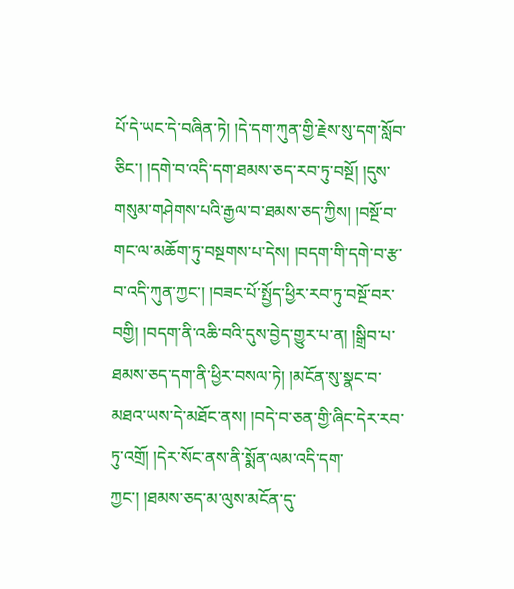པོ་དེ་ཡང་དེ་བཞིན་ཏེ། །དེ་དག་ཀུན་གྱི་རྗེས་སུ་དག་སློབ་ཅིང་། །དགེ་བ་འདི་དག་ཐམས་ཅད་རབ་ཏུ་བསྔོ། །དུས་གསུམ་གཤེགས་པའི་རྒྱལ་བ་ཐམས་ཅད་ཀྱིས། །བསྔོ་བ་གང་ལ་མཆོག་ཏུ་བསྔགས་པ་དེས། །བདག་གི་དགེ་བ་རྩ་བ་འདི་ཀུན་ཀྱང་། །བཟང་པོ་སྤྱོད་ཕྱིར་རབ་ཏུ་བསྔོ་བར་བགྱི། །བདག་ནི་འཆི་བའི་དུས་བྱེད་གྱུར་པ་ན། །སྒྲིབ་པ་ཐམས་ཅད་དག་ནི་ཕྱིར་བསལ་ཏེ། །མངོན་སུ་སྣང་བ་མཐའ་ཡས་དེ་མཐོང་ནས། །བདེ་བ་ཅན་གྱི་ཞིང་དེར་རབ་ཏུ་འགྲོ། །དེར་སོང་ནས་ནི་སྨོན་ལམ་འདི་དག་ཀྱང་། །ཐམས་ཅད་མ་ལུས་མངོན་དུ་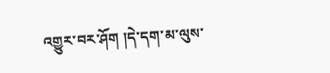འགྱུར་བར་ཤོག །དེ་དག་མ་ལུས་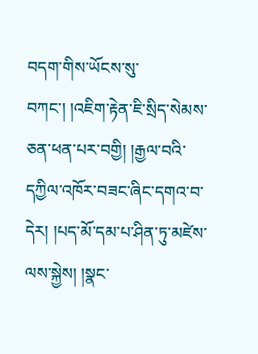བདག་གིས་ཡོངས་སུ་བཀང་། །འཇིག་རྟེན་ཇི་སྲིད་སེམས་ཅན་ཕན་པར་བགྱི། །རྒྱལ་བའི་དཀྱིལ་འཁོར་བཟང་ཞིང་དགའ་བ་དེར། །པད་མོ་དམ་པ་ཤིན་ཏུ་མཛེས་ལས་སྐྱེས། །སྣང་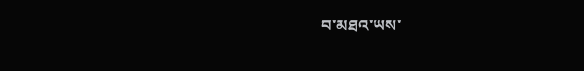བ་མཐའ་ཡས་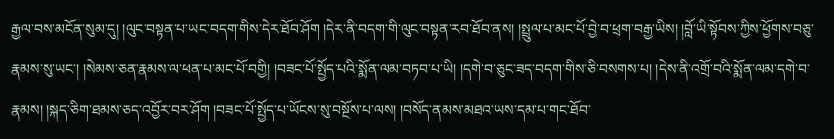རྒྱལ་བས་མངོན་སུམ་དུ། །ལུང་བསྟན་པ་ཡང་བདག་གིས་དེར་ཐོབ་ཤོག །དེར་ནི་བདག་གི་ལུང་བསྟན་རབ་ཐོབ་ནས། །སྤྲུལ་པ་མང་པོ་བྱེ་བ་ཕྲག་བརྒྱ་ཡིས། །བློ་ཡི་སྟོབས་ཀྱིས་ཕྱོགས་བཅུ་རྣམས་སུ་ཡང་། །སེམས་ཅན་རྣམས་ལ་ཕན་པ་མང་པོ་བགྱི། །བཟང་པོ་སྤྱོད་པའི་སྨོན་ལམ་བཏབ་པ་ཡི། །དགེ་བ་ཅུང་ཟད་བདག་གིས་ཅི་བསགས་པ། །དེས་ནི་འགྲོ་བའི་སྨོན་ལམ་དགེ་བ་རྣམས། །སྐད་ཅིག་ཐམས་ཅད་འབྱོར་བར་ཤོག །བཟང་པོ་སྤྱོད་པ་ཡོངས་སུ་བསྔོས་པ་ལས། །བསོད་ནམས་མཐའ་ཡས་དམ་པ་གང་ཐོབ་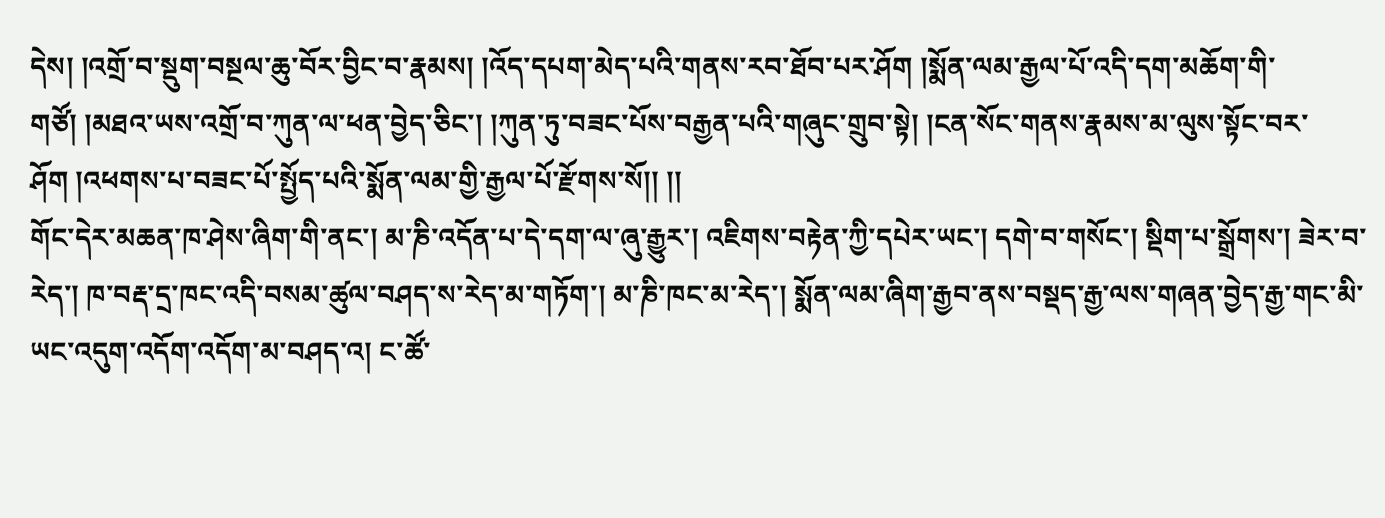དེས། །འགྲོ་བ་སྡུག་བསྔལ་ཆུ་བོར་བྱིང་བ་རྣམས། །འོད་དཔག་མེད་པའི་གནས་རབ་ཐོབ་པར་ཤོག །སྨོན་ལམ་རྒྱལ་པོ་འདི་དག་མཆོག་གི་གཙོ། །མཐའ་ཡས་འགྲོ་བ་ཀུན་ལ་ཕན་བྱེད་ཅིང་། །ཀུན་ཏུ་བཟང་པོས་བརྒྱན་པའི་གཞུང་གྲུབ་སྟེ། །ངན་སོང་གནས་རྣམས་མ་ལུས་སྟོང་བར་ཤོག །འཕགས་པ་བཟང་པོ་སྤྱོད་པའི་སྨོན་ལམ་གྱི་རྒྱལ་པོ་རྫོགས་སོ།། །།
གོང་དེར་མཆན་ཁ་ཤེས་ཞིག་གི་ནང་། མ་ཎི་འདོན་པ་དེ་དག་ལ་ཞུ་རྒྱུར་། འཇིགས་བརྟེན་ཀྱི་དཔེར་ཡང་། དགེ་བ་གསོང་། སྡིག་པ་སྒྲོགས་། ཟེར་བ་རེད་། ཁ་བརྡ་དྲ་ཁང་འདི་བསམ་ཚུལ་བཤད་ས་རེད་མ་གཏོག་། མ་ཎི་ཁང་མ་རེད་། སྨོན་ལམ་ཞིག་རྒྱབ་ནས་བསྡད་རྒྱ་ལས་གཞན་བྱེད་རྒྱ་གང་མི་ཡང་འདུག་འདོག་འདོག་མ་བཤད་འ། ང་ཚོ་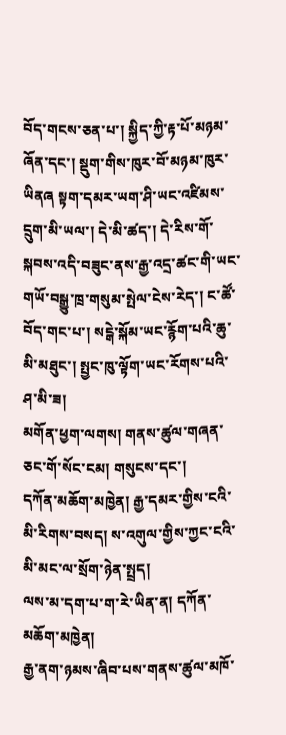བོད་གངས་ཅན་པ་། སྐྱིད་ཀྱི་རྟ་པོ་མཉམ་ཞོན་དང་། སྡུག་གིས་ཁུར་བོ་མཉམ་ཁུར་ཡིནཞ སྟག་དམར་ཡག་ཤི་ཡང་འཛིམས་དྲུག་མི་ཡལ་། དེ་མི་ཚད་། དེ་རིས་གོ་སྐབས་འདི་བཟུང་ནས་རྒྱ་འདྲ་ཚང་གི་ཡང་གཡོ་བསྒྱུ་ཁྲ་གསུམ་སྤེལ་ངེས་རེད་། ང་ཚོ་བོད་གང་པ་། སངྒེ་སྐོམ་ཡང་རྙོག་པའི་ཆུ་མི་མཐུང་། སྤྱང་ཁུ་ལྟོག་ཡང་རོགས་པའི་ཤ་མི་ཟ།
མགོན་ཕྱག་ལགས། གནས་ཚུལ་གཞན་ཅང་གོ་སོང་ངམ། གསུངས་དང་།
དཀོན་མཆོག་མཁྱེན། རྒྱ་དམར་གྱིས་ངའི་མི་རིགས་བསད། ས་འགུལ་གྱིས་ཀྱང་ངའི་མི་མང་ལ་སྲོག་ཉེན་སྤྲད།
ལས་མ་དག་པ་ག་རེ་ཡིན་ན། དཀོན་མཆོག་མཁྱེན།
རྒྱ་ནག་ཉམས་ཞིབ་པས་གནས་ཚུལ་མཁོ་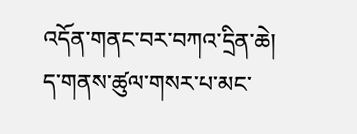འདོན་གནང་བར་བཀའ་དྲིན་ཆེ།
ད་གནས་ཚུལ་གསར་པ་མང་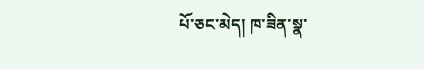པོ་ཅང་མེད། ཁ་ཟིན་སྣ་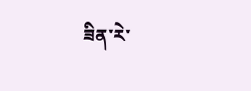ཟིན་རེ་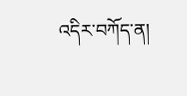འདིར་བཀོད་ན།